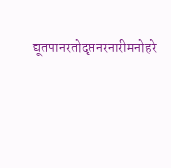द्यूतपानरतोदृप्तनरनारीमनोहरे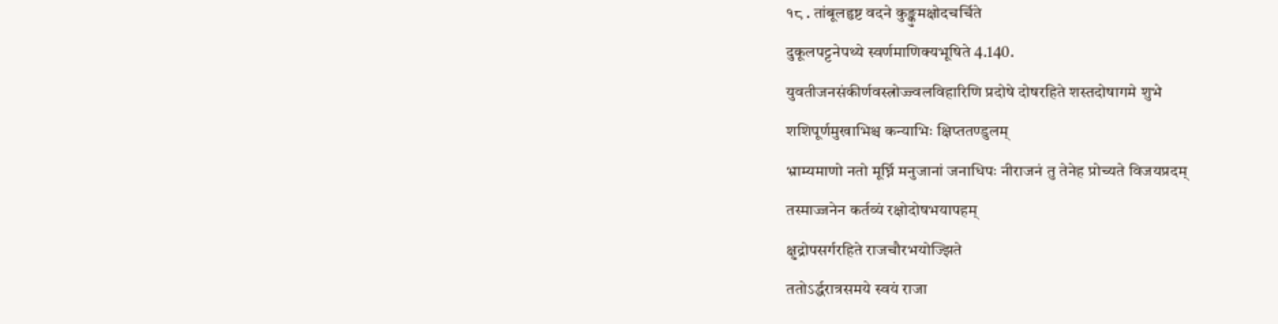१८ . तांबूलहृष्ट वदने कुङ्कुमक्षोदचर्चिते
दुकूलपट्टनेपथ्ये स्वर्णमाणिक्यभूषिते 4.140.
युवतीजनसंकीर्णवस्त्रोज्ज्वलविहारिणि प्रदोषे दोषरहिते शस्तदोषागमे शुभे
शशिपूर्णमुखाभिश्च कन्याभिः क्षिप्ततण्डुलम्
भ्राम्यमाणो नतो मूर्घ्नि मनुजानां जनाधिपः नीराजनं तु तेनेह प्रोच्यते विजयप्रदम्
तस्माज्जनेन कर्तव्यं रक्षोदोषभयापहम्
क्षुद्रोपसर्गरहिते राजचौरभयोज्झिते
ततोऽर्द्धरात्रसमये स्वयं राजा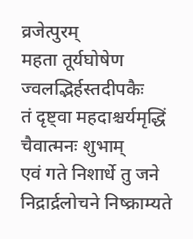व्रजेत्पुरम्
महता तूर्यघोषेण ज्वलद्भिर्हस्तदीपकैः
तं दृष्ट्वा महदाश्चर्यमृद्धिं चैवात्मनः शुभाम्
एवं गते निशार्धे तु जने निद्रार्द्रलोचने निष्क्राम्यते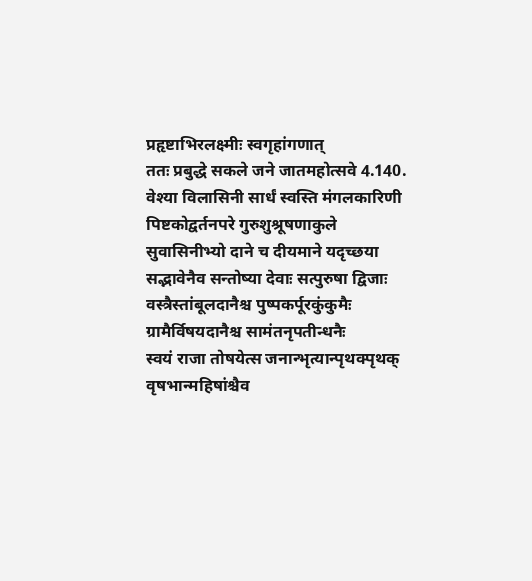प्रहृष्टाभिरलक्ष्मीः स्वगृहांगणात्
ततः प्रबुद्धे सकले जने जातमहोत्सवे 4.140.
वेश्या विलासिनी सार्धं स्वस्ति मंगलकारिणी
पिष्टकोद्वर्तनपरे गुरुशुश्रूषणाकुले
सुवासिनीभ्यो दाने च दीयमाने यदृच्छया
सद्भावेनैव सन्तोष्या देवाः सत्पुरुषा द्विजाः
वस्त्रैस्तांबूलदानैश्च पुष्पकर्पूरकुंकुमैः
ग्रामैर्विषयदानैश्च सामंतनृपतीन्धनैः
स्वयं राजा तोषयेत्स जनान्भृत्यान्पृथक्पृथक्
वृषभान्महिषांश्चैव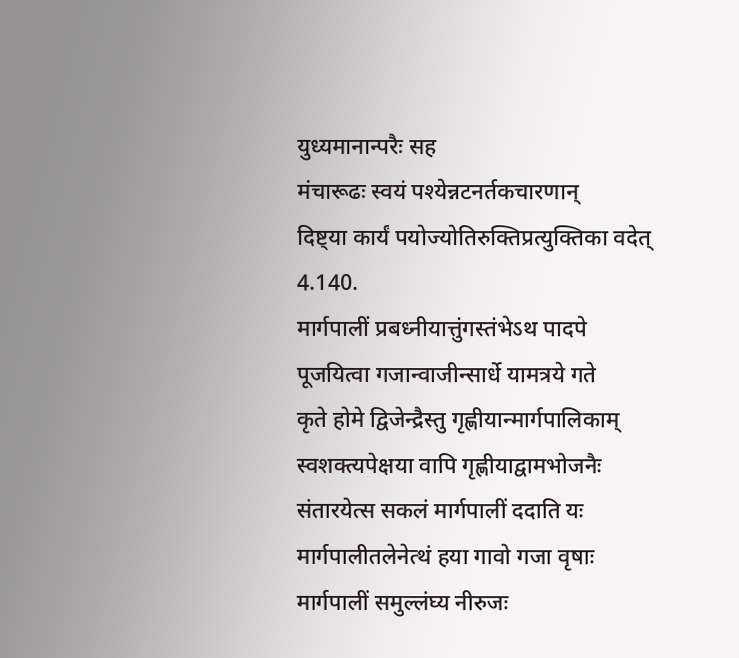युध्यमानान्परैः सह
मंचारूढः स्वयं पश्येन्नटनर्तकचारणान्
दिष्ट्या कार्यं पयोज्योतिरुक्तिप्रत्युक्तिका वदेत् 4.140.
मार्गपालीं प्रबध्नीयात्तुंगस्तंभेऽथ पादपे
पूजयित्वा गजान्वाजीन्सार्धे यामत्रये गते
कृते होमे द्विजेन्द्रैस्तु गृह्णीयान्मार्गपालिकाम्
स्वशक्त्यपेक्षया वापि गृह्णीयाद्वामभोजनैः
संतारयेत्स सकलं मार्गपालीं ददाति यः
मार्गपालीतलेनेत्थं हया गावो गजा वृषाः
मार्गपालीं समुल्लंघ्य नीरुजः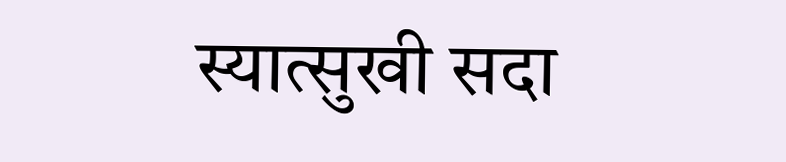स्यात्सुखी सदा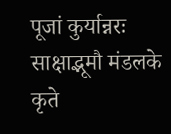पूजां कुर्यान्नरः साक्षाद्भूमौ मंडलके कृते